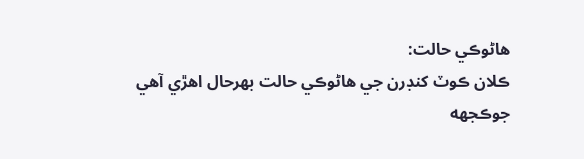هاڻوڪي حالت:
ڪلان ڪوٽ کنڊرن جي هاڻوڪي حالت بهرحال اهڙي آهي جوڪجهه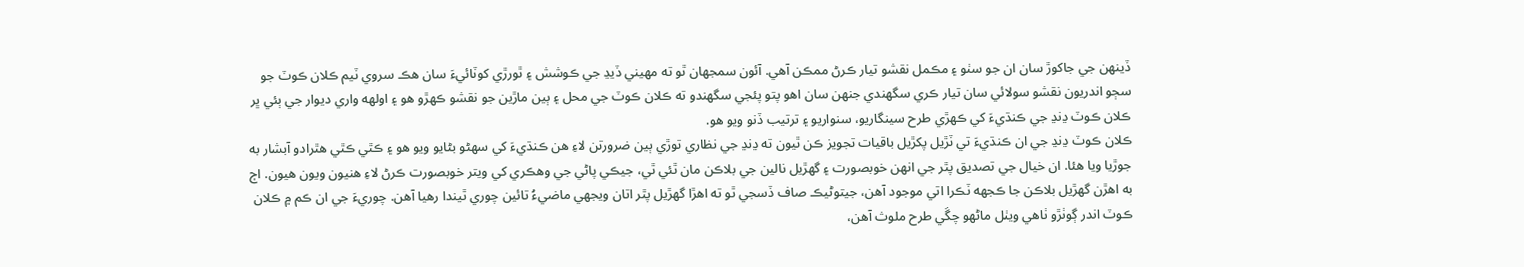ڏينهن جي جاکوڙ سان ان جو سٺو ۽ مڪمل نقشو تيار ڪرڻ ممڪن آهي. آئون سمجهان ٿو ته مهيني ڏيڍ جي ڪوشش ۽ ٿورڙي کوٽائيءَ سان هڪ سروي ٽيم ڪلان ڪوٽ جو سڄو اندريون نقشو سولائي سان تيار ڪري سگهندي جنهن سان اهو پتو پئجي سگهندو ته ڪلان ڪوٽ جي محل ۽ ٻين ماڙين جو نقشو ڪهڙو هو ۽ اولهه واري ديوار جي ٻئي ڀر ڪلان ڪوٽ ڍنڍ جي ڪنڌيءَ کي ڪهڙي طرح سينگاريو، سنواريو ۽ ترتيب ڏنو ويو هو.
ڪلان ڪوٽ ڍنڍ جي ان ڪنڌيءَ تي ٽڙيل پکڙيل باقيات تجويز ڪن ٿيون ته ڍنڍ جي نظاري توڙي ٻين ضرورتن لاءِ هن ڪنڌيءَ کي سهڻو بڻايو ويو هو ۽ ڪٿي ڪٿي هٿرادو آبشار به جوڙيا ويا هئا. ان خيال جي تصديق پٿر جي انهن خوبصورت ۽ گهڙيل نالين جي بلاڪن مان ٿئي ٿي، جيڪي پاڻي جي وهڪري کي ويتر خوبصورت ڪرڻ لاءِ هنيون ويون هيون. اڄ به اهڙن گهڙيل بلاڪن جا ڪجهه ٽڪرا اتي موجود آهن، جيتوڻيڪ صاف ڏسجي ٿو ته اهڙا گهڙيل پٿر اتان ويجهي ماضيءُ تائين چوري ٿيندا رهيا آهن. چوريءَ جي ان ڪم ۾ ڪلان ڪوٽ اندر ڳوٺڙو ٺاهي ويٺل ماڻهو چڱي طرح ملوث آهن،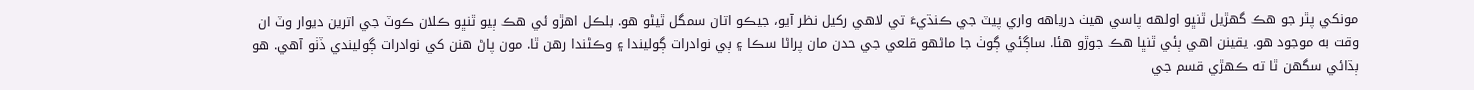مونکي پٿر جو هڪ گهڙيل ٿنڀو اولهه پاسي هيٺ درياهه واري پيٽ جي ڪنڌيءَ تي لاهي رکيل نظر آيو، جيڪو اتان سمگل ٿيڻو هو. بلڪل اهڙو ئي هڪ ٻيو ٿنڀو ڪلان ڪوٽ جي اترين ديوار وٽ ان وقت به موجود هو. يقينن اهي ٻئي ٿنڀا هڪ جوڙو هئا. ساڳئي ڳوٺ جا ماڻهو قلعي جي حدن مان پراڻا سڪا ۽ ٻي نوادرات ڳوليندا ۽ وڪڻندا رهن ٿا. مون پاڻ هنن کي نوادرات ڳوليندي ڏٺو آهي. هو ٻڌائي سگهن ٿا ته ڪهڙي قسم جي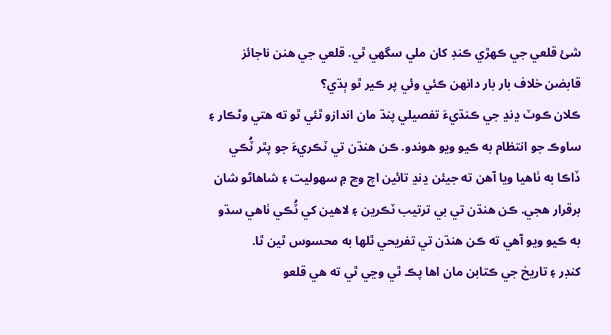شئ قلعي جي ڪهڙي ڪنڊ کان ملي سگهي ٿي. قلعي جي هنن ناجائز قابضن خلاف بار بار دانهن ڪئي وئي پر ڪير ٿو ٻڌي؟
ڪلان ڪوٽ ڍنڍ جي ڪنڌيءَ تفصيلي پنڌ مان اندازو ٿئي ٿو ته هتي وڻڪار ۽ ساوڪ جو انتظام به ڪيو ويو هوندو. ڪن هنڌن تي ٽڪريءَ جو پٿر ٽُڪي ڏاڪا به ٺاهيا ويا آهن ته جيئن ڍنڍ تائين اچ وڃ ۾ سهوليت ۽ شاهاڻو شان برقرار هجي. ڪن هنڌن تي بي ترتيب ٽڪرين ۽ لاهين کي ٽُڪي ٺاهي سڌو به ڪيو ويو آهي ته ڪن هنڌن تي تفريحي ٿلها به محسوس ٿين ٿا.
کنڊر ۽ تاريخ جي ڪتابن مان اها پڪ ٿي وڃي ٿي ته هي قلعو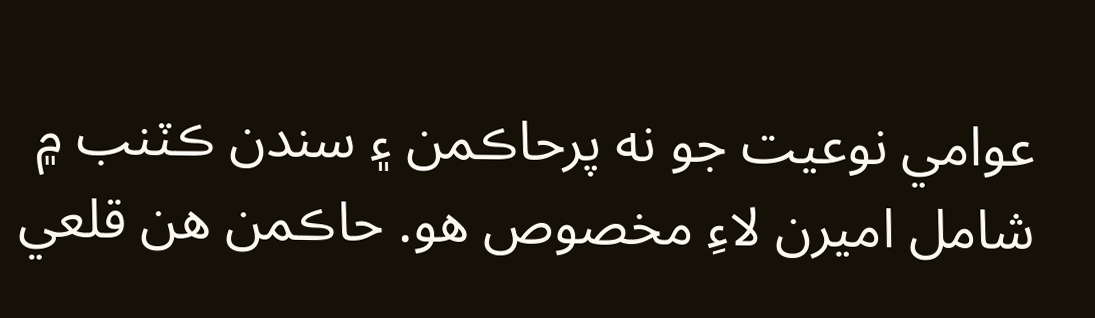عوامي نوعيت جو نه پرحاڪمن ۽ سندن ڪٽنب ۾ شامل اميرن لاءِ مخصوص هو. حاڪمن هن قلعي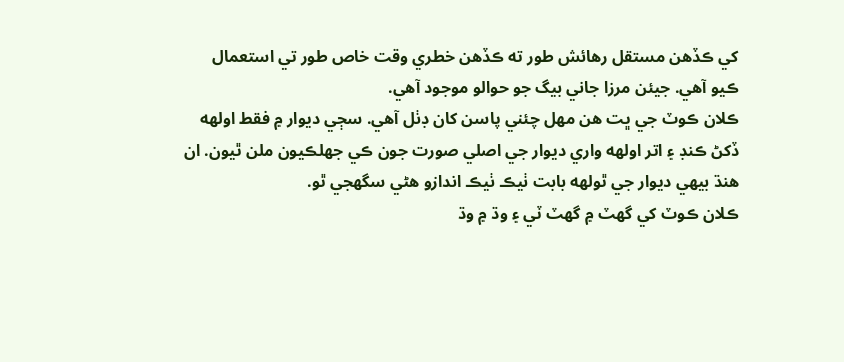کي ڪڏهن مستقل رهائش طور ته ڪڏهن خطري وقت خاص طور تي استعمال ڪيو آهي. جيئن مرزا جاني بيگ جو حوالو موجود آهي.
ڪلان ڪوٽ جي ڀت هن مهل چئني پاسن کان ڊٺل آهي. سڄي ديوار ۾ فقط اولهه ڏکڻ ڪنڊ ۽ اتر اولهه واري ديوار جي اصلي صورت جون ڪي جهلڪيون ملن ٿيون. ان هنڌ بيهي ديوار جي ٿولهه بابت ٺيڪ ٺيڪ اندازو هڻي سگهجي ٿو.
ڪلان ڪوٽ کي گهٽ ۾ گهٽ ٽي ۽ وڌ ۾ وڌ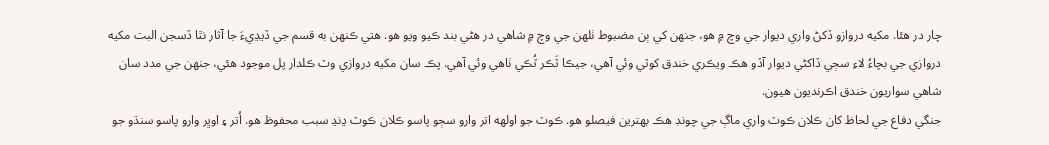چار در هئا. مکيه دروازو ڏکڻ واري ديوار جي وچ ۾ هو، جنهن کي ٻن مضبوط ٺلهن جي وچ ۾ شاهي در هڻي بند ڪيو ويو هو. هتي ڪنهن به قسم جي ڏيڍيءَ جا آثار نٿا ڏسجن البت مکيه دروازي جي بچاءُ لاءِ سڄي ڏاکڻي ديوار آڏو هڪ ويڪري خندق کوٽي وئي آهي، جيڪا ٽَڪر ٽُڪي ٺاهي وئي آهي. پڪ سان مکيه دروازي وٽ ڪلدار پل موجود هئي، جنهن جي مدد سان شاهي سواريون خندق اڪرنديون هيون.
جنگي دفاع جي لحاظ کان ڪلان ڪوٽ واري ماڳ جي چونڊ هڪ بهترين فيصلو هو. ڪوٽ جو اولهه اتر وارو سڄو پاسو ڪلان ڪوٽ ڍنڍ سبب محفوظ هو. اُتر ۽ اوڀر وارو پاسو سنڌو جو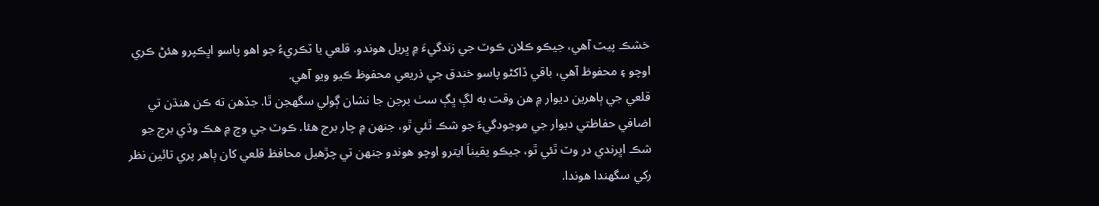خشڪ پيٽ آهي، جيڪو ڪلان ڪوٽ جي زندگيءَ ۾ ڀريل هوندو. قلعي يا ٽڪريءُ جو اهو پاسو اڀڪپرو هئڻ ڪري اوچو ۽ محفوظ آهي، باقي ڏاکڻو پاسو خندق جي ذريعي محفوظ ڪيو ويو آهي.
قلعي جي ٻاهرين ديوار ۾ هن وقت به لڳ ڀڳ سٺ برجن جا نشان ڳولي سگهجن ٿا. جڏهن ته ڪن هنڌن تي اضافي حفاظتي ديوار جي موجودگيءَ جو شڪ ٿئي ٿو، جنهن ۾ چار برج هئا. ڪوٽ جي وچ ۾ هڪ وڏي برج جو شڪ اڀرندي در وٽ ٿئي ٿو، جيڪو يقيناَ ايترو اوچو هوندو جنهن تي چڙهيل محافظ قلعي کان ٻاهر پري تائين نظر رکي سگهندا هوندا.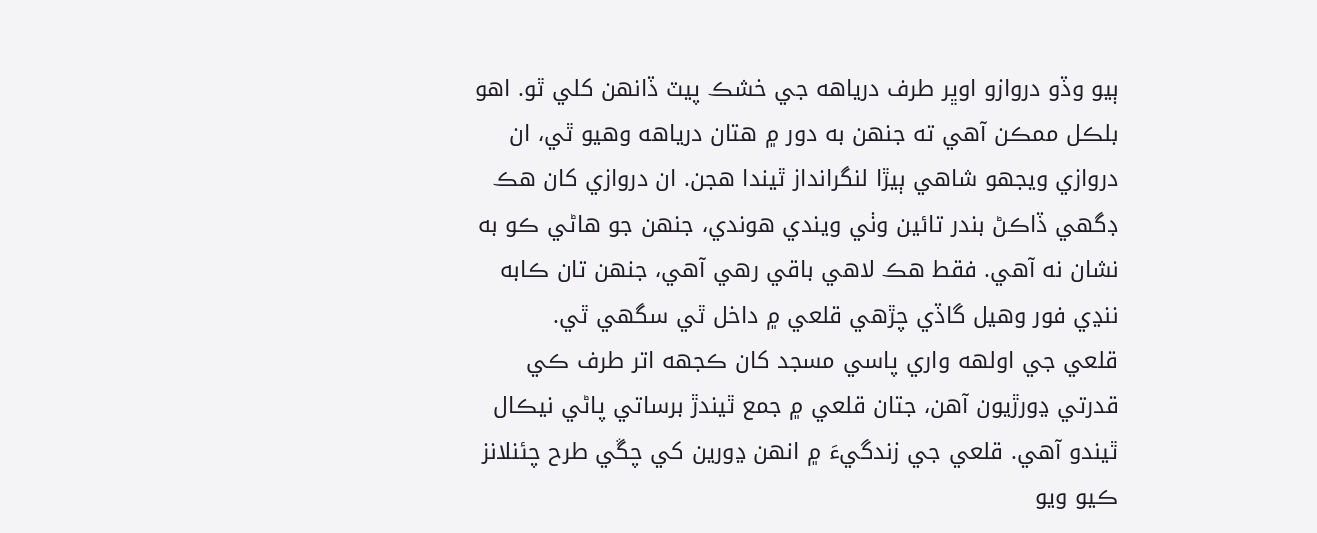ٻيو وڏو دروازو اوڀر طرف درياهه جي خشڪ پيٽ ڏانهن کلي ٿو. اهو بلڪل ممڪن آهي ته جنهن به دور ۾ هتان درياهه وهيو ٿي، ان دروازي ويجهو شاهي ٻيڙا لنگرانداز ٿيندا هجن. ان دروازي کان هڪ ڊگهي ڏاڪڻ بندر تائين وٺي ويندي هوندي، جنهن جو هاڻي ڪو به نشان نه آهي. فقط هڪ لاهي باقي رهي آهي، جنهن تان ڪابه ننڍي فور وهيل گاڏي چڙهي قلعي ۾ داخل ٿي سگهي ٿي.
قلعي جي اولهه واري پاسي مسجد کان ڪجهه اتر طرف ڪي قدرتي ڍورڙيون آهن، جتان قلعي ۾ جمع ٿيندڙ برساتي پاڻي نيڪال ٿيندو آهي. قلعي جي زندگيءَ ۾ انهن ڍورين کي چڱي طرح چئنلانز ڪيو ويو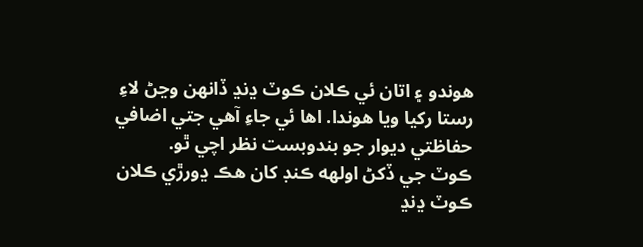هوندو ۽ اتان ئي ڪلان ڪوٽ ڍنڍ ڏانهن وڃڻ لاءِ رستا رکيا ويا هوندا. اها ئي جاءِ آهي جتي اضافي حفاظتي ديوار جو بندوبست نظر اچي ٿو.
ڪوٽ جي ڏکڻ اولهه ڪنڊ کان هڪ ڍورڙي ڪلان ڪوٽ ڍنڍ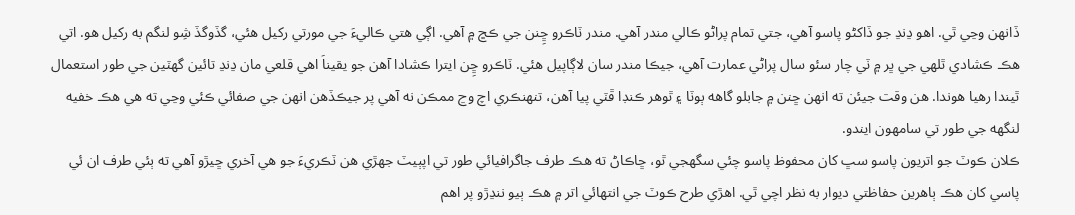ڏانهن وڃي ٿي. اهو ڍنڍ جو ڏاکڻو پاسو آهي، جتي تمام پراڻو ڪالي مندر آهي. مندر ٽاڪرو ڇِنن جي ڪڇ ۾ آهي. اڳي هتي ڪاليءَ جي مورتي رکيل هئي، گڏوگڏ شِو لنگم به رکيل هو. اتي هڪ ڪشادي ٿلهي جي ڀر ۾ ٽي چار سئو سال پراڻي عمارت آهي، جيڪا مندر سان لاڳاپيل هئي. ٽاڪرو ڇِن ايترا ڪشادا آهن جو يقيناَ اهي قلعي مان ڍنڍ تائين گهٽين جي طور استعمال ٿيندا رهيا هوندا. هن وقت جيئن ته انهن ڇنن ۾ جابلو گاهه ٻوٽا ۽ ٿوهر ڪنڊا ڦٽي پيا آهن، تنهنڪري اچ وڃ ممڪن نه آهي پر جيڪڏهن انهن جي صفائي ڪئي وڃي ته هي هڪ خفيه لنگهه جي طور تي سامهون ايندو.
ڪلان ڪوٽ جو اتريون پاسو سڀ کان محفوظ پاسو چئي سگهجي ٿو، ڇاڪاڻ ته هڪ طرف جاگرافيائي طور تي اپٻيٽ جهڙي هن ٽڪريءَ جو هي آخري ڇيڙو آهي ته ٻئي طرف ان ئي پاسي کان هڪ ٻاهرين حفاظتي ديوار به نظر اچي ٿي. اهڙي طرح ڪوٽ جي انتهائي اتر ۾ هڪ ٻيو ننڍڙو پر اهم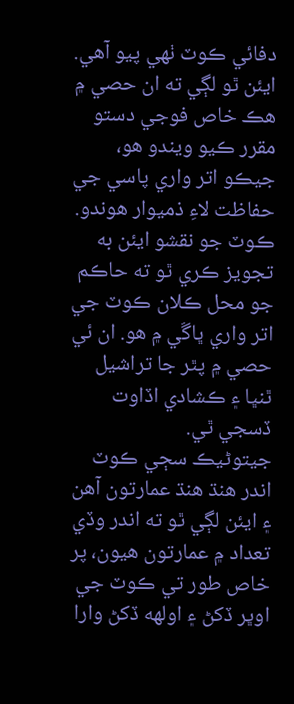دفائي ڪوٽ ٺهي پيو آهي. ايئن ٿو لڳي ته ان حصي ۾ هڪ خاص فوجي دستو مقرر ڪيو ويندو هو، جيڪو اتر واري پاسي جي حفاظت لاءِ ذميوار هوندو. ڪوٽ جو نقشو ايئن به تجويز ڪري ٿو ته حاڪم جو محل ڪلان ڪوٽ جي اتر واري ڀاڱي ۾ هو. ان ئي حصي ۾ پٿر جا تراشيل ٿنڀا ۽ ڪشادي اڏاوت ڏسجي ٿي.
جيتوڻيڪ سڄي ڪوٽ اندر هنڌ هنڌ عمارتون آهن ۽ ايئن لڳي ٿو ته اندر وڏي تعداد ۾ عمارتون هيون، پر خاص طور تي ڪوٽ جي اوڀر ڏکڻ ۽ اولهه ڏکڻ وارا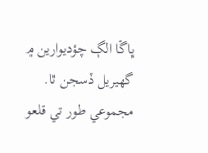ڀاڱا الڳ چؤديوارين ۾ گهيريل ڏسجن ٿا. مجموعي طور تي قلعو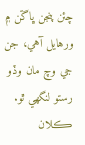چئن پنجن ڀاڱن ۾ ورهايل آهي، جن جي وچ مان وڏو رستو لنگهي ٿو.
ڪلان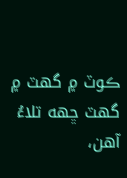ڪوٽ ۾ گهٽ ۾ گهٽ ڇهه تلاءُ آهن،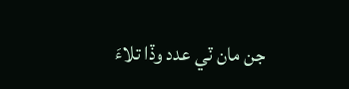جن مان ٽي عدد وڏا تلاءَ